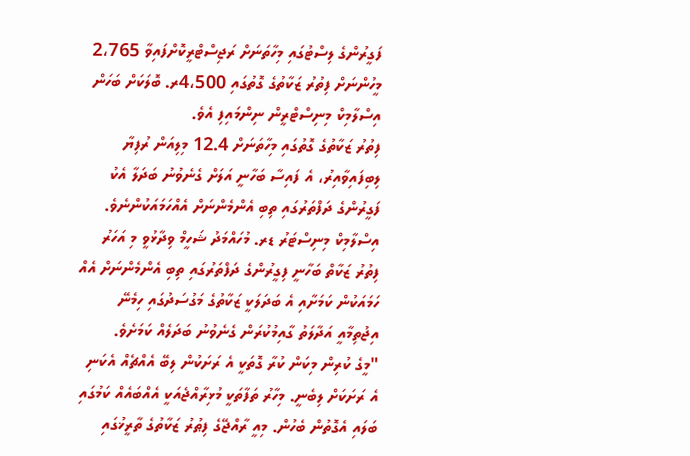ފަގީރުންގެ ލިސްޓުގައި މިހާތަނަށް ރަޖިސްޓްރީކޮށްފައިވާ 2،765 މީހުންނަށް ފިތުރު ޒަކާތުގެ ގޮތުގައި 4،500ރ. ބޮލަކަށް ބަހަން އިސްލާމިކް މިނިސްޓްރީން ނިންމައިފި އެވެ.
ފިތުރު ޒަކާތުގެ ގޮތުގައި މިހާތަނަށް 12.4 މިލިއަން ރުފިޔާ ލިބިފައިވާއިރު، އެ ފައިސާ ބަހާނީ އަލަށް ގެނެވުނު ބަދަލާ އެކު ފަގީރުންގެ ދަފްތަރުގައި ތިބި އެންމެންނަށް އެއްހަމައަކުންނެވެ.
އިސްލާމިކް މިނިސްޓަރު ޑރ. މުހައްމަދު ޝަހީމް ވިދާޅުވީ މި އަހަރު ފިތުރު ޒަކާތް ބަހާނީ ފިގީރުންގެ ދަފްތަރުގައި ތިބި އެންމެންނަށް އެއް ހަމައަކުން ކަމަށާއި އެ ބަދަލަކީ ޒަކާތުގެ މަގުސަދުގައި ހިމެނޭ އިޖުތިމާއީ އަދާލަތު ގާއިމުކުރަން ގެނެވުނު ބަދަލެއް ކަމަށެވެ.
"މީގެ ކުރިން މިކަން ކުރާ ގޮތަކީ އެ ރަށަކުން ލިބޭ އެއްޗެއް އެކަނި އެ ރަށަކަށް ލިބެނީ. މިހާރު ތަފާތަކީ މުޅިރާއްޖެއަކީ އެއްބައެއް ކަމުގައި ބަލައި އެގޮތުން ބެހުން. މިއީ ރާއްޖޭގެ ފިޠުރު ޒަކާތުގެ ތާރީޚުގައި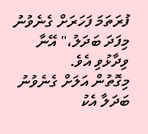ފުރަތަމަ ފަހަރަށް ގެނެވުނު މިފަދަ ބަދަލު،" އޭނާ ވިދާޅުވި އެވެ.
މިގޮތުން އަލަށް ގެނެވުނު ބަދަލާ އެކު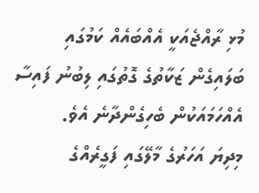މުޅި ރާއްޖެއަކީ އެއްބައެއް ކަމުގައި ބަލައިގެން ޒަކާތުގެ ގޮތުގައި ލިބުނު ފައިސާ އެއްހަމައަކުން ބެހިގެންދާނެ އެވެ.
މިދިޔަ އަހަރުގެ މާލޭގައި ފަގީރެއްގެ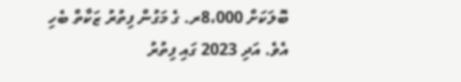ބޮލަކަށް 8،000ރ. ގެ މަގުން ފިތުރު ޒަކާތް ބެހި އެވެ. އަދި 2023 ގައި ފިތުރު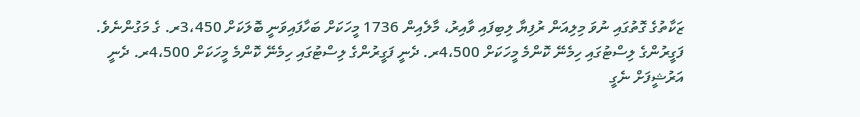ޒަކާތުގެ ގޮތުގައި ނުވަ މިލިއަން ރުފިޔާ ލިބިފައި ވާއިރު، މާލެއިން 1736 މީހަކަށް ބަހާފައިވަނީ ބޮލަކަށް 3،450ރ. ގެ މަގުންނެވެ.
ފަގީރުންގެ ލިސްޓުގައި ހިމެނޭ ކޮންމެ މީހަކަށް 4،500ރ. ދެނީ ފަގީރުންގެ ލިސްޓުގައި ހިމެނޭ ކޮންމެ މީހަކަށް 4،500ރ. ދެނީ
އަރުޝީފަށް ނެގީ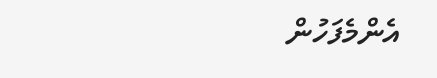އެންމެފަހުން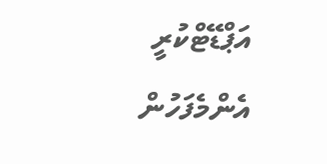އަޕްޑޭޓްކުރީ
އެންމެފަހުން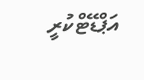އަޕްޑޭޓްކުރީ